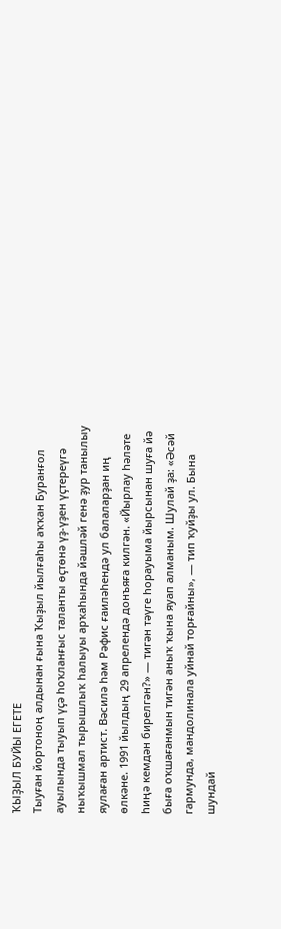ҠЫҘЫЛ БУЙЫ ЕГЕТЕ
Тыуған йортоноң алдынан ғына Ҡыҙыл йылғаһы аҡҡан Буранғол ауылында тыуып үҫә һоҡланғыс таланты өҫтөнә үҙ-үҙен үҫтереүгә ныҡышмал тырышлыҡ һалыуы арҡаһында йәшләй генә ҙур танылыу яулаған артист. Вәсилә һәм Рәфис ғаиләһендә ул балаларҙан иң өлкәне. 1991 йылдың 29 апрелендә донъяға килгән. «Йырлау һәләте һиңә кемдән бирелгән?» — тигән тәүге һорауыма йырсынан шуға йә быға оҡшағанмын тигән аныҡ ҡына яуап алманым. Шулай ҙа: «Әсәй гармунда, мандолинала уйнай торғайны», — тип ҡуйҙы ул. Бына шундай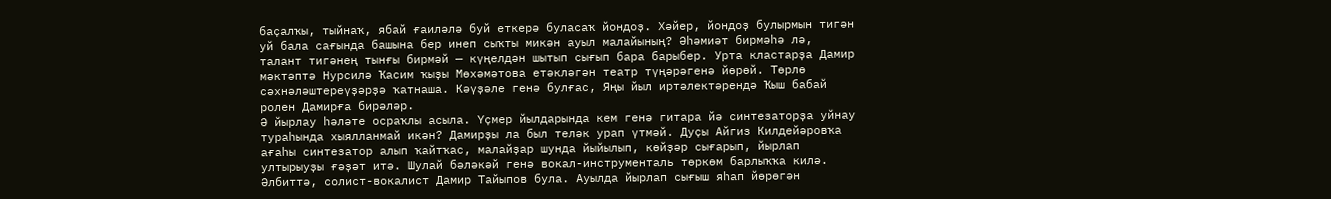баҫалҡы, тыйнаҡ, ябай ғаиләлә буй еткерә буласаҡ йондоҙ. Хәйер, йондоҙ булырмын тигән уй бала сағында башына бер инеп сыҡты микән ауыл малайының? Әһәмиәт бирмәһә лә, талант тигәнең тынғы бирмәй — күңелдән шытып сығып бара барыбер. Урта кластарҙа Дамир мәктәптә Нурсилә Ҡасим ҡыҙы Мөхәмәтова етәкләгән театр түңәрәгенә йөрөй. Төрлө сәхнәләштереүҙәрҙә ҡатнаша. Кәүҙәле генә булғас, Яңы йыл иртәлектәрендә Ҡыш бабай ролен Дамирға бирәләр.
Ә йырлау һәләте осраҡлы асыла. Үҫмер йылдарында кем генә гитара йә синтезаторҙа уйнау тураһында хыялланмай икән? Дамирҙы ла был теләк урап үтмәй. Дуҫы Айгиз Килдейәровҡа ағаһы синтезатор алып ҡайтҡас, малайҙар шунда йыйылып, көйҙәр сығарып, йырлап ултырыуҙы ғәҙәт итә. Шулай бәләкәй генә вокал-инструменталь төркөм барлыҡҡа килә. Әлбиттә, солист-вокалист Дамир Тайыпов була. Ауылда йырлап сығыш яһап йөрөгән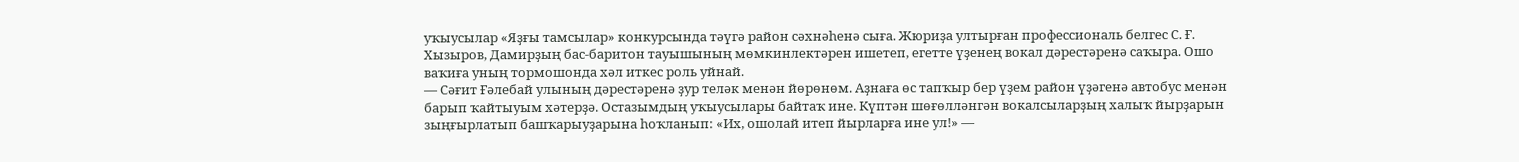уҡыусылар «Яҙғы тамсылар» конкурсында тәүгә район сәхнәһенә сыға. Жюриҙа ултырған профессиональ белгес С. Ғ. Хызыров, Дамирҙың бас-баритон тауышының мөмкинлектәрен ишетеп, егетте үҙенең вокал дәрестәренә саҡыра. Ошо ваҡиға уның тормошонда хәл иткес роль уйнай.
— Сәғит Ғәлебай улының дәрестәренә ҙур теләк менән йөрөнөм. Аҙнаға өс тапҡыр бер үҙем район үҙәгенә автобус менән барып ҡайтыуым хәтерҙә. Остазымдың уҡыусылары байтаҡ ине. Күптән шөғөлләнгән вокалсыларҙың халыҡ йырҙарын зыңғырлатып башҡарыуҙарына һоҡланып: «Их, ошолай итеп йырларға ине ул!» —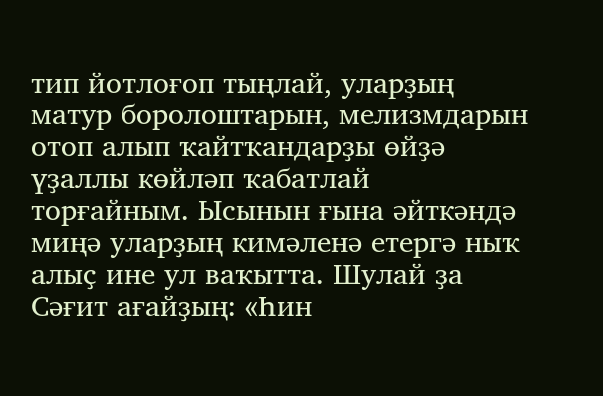тип йотлоғоп тыңлай, уларҙың матур боролоштарын, мелизмдарын отоп алып ҡайтҡандарҙы өйҙә үҙаллы көйләп ҡабатлай торғайным. Ысынын ғына әйткәндә миңә уларҙың кимәленә етергә ныҡ алыҫ ине ул ваҡытта. Шулай ҙа Сәғит ағайҙың: «Һин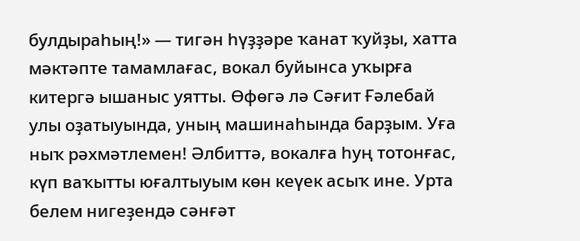булдыраһың!» — тигән һүҙҙәре ҡанат ҡуйҙы, хатта мәктәпте тамамлағас, вокал буйынса уҡырға китергә ышаныс уятты. Өфөгә лә Сәғит Ғәлебай улы оҙатыуында, уның машинаһында барҙым. Уға ныҡ рәхмәтлемен! Әлбиттә, вокалға һуң тотонғас, күп ваҡытты юғалтыуым көн кеүек асыҡ ине. Урта белем нигеҙендә сәнғәт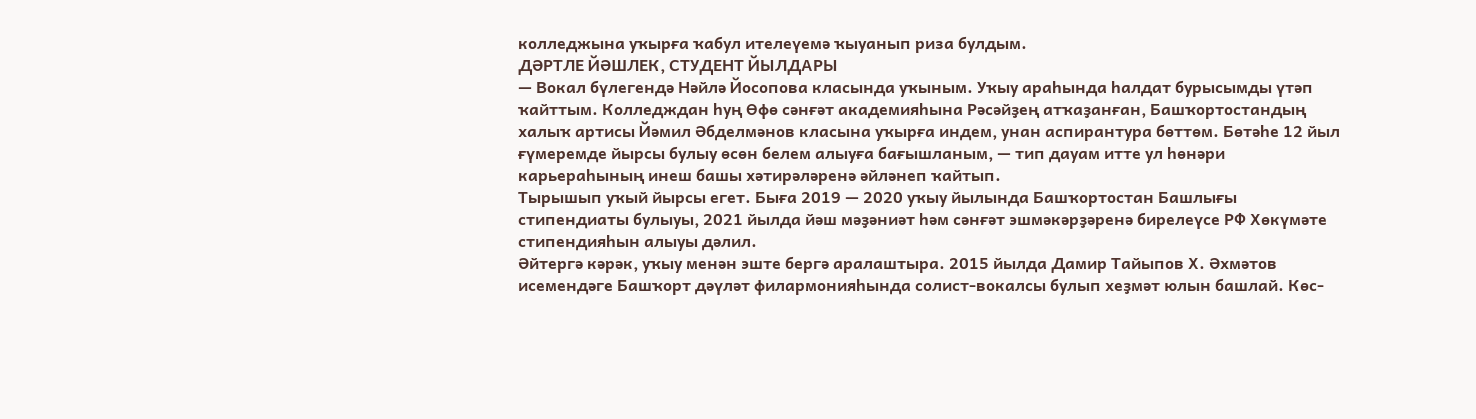колледжына уҡырға ҡабул ителеүемә ҡыуанып риза булдым.
ДӘРТЛЕ ЙӘШЛЕК, СТУДЕНТ ЙЫЛДАРЫ
— Вокал бүлегендә Нәйлә Йосопова класында уҡыным. Уҡыу араһында һалдат бурысымды үтәп ҡайттым. Колледждан һуң Өфө сәнғәт академияһына Рәсәйҙең атҡаҙанған, Башҡортостандың халыҡ артисы Йәмил Әбделмәнов класына уҡырға индем, унан аспирантура бөттөм. Бөтәһе 12 йыл ғүмеремде йырсы булыу өсөн белем алыуға бағышланым, — тип дауам итте ул һөнәри карьераһының инеш башы хәтирәләренә әйләнеп ҡайтып.
Тырышып уҡый йырсы егет. Быға 2019 — 2020 уҡыу йылында Башҡортостан Башлығы стипендиаты булыуы, 2021 йылда йәш мәҙәниәт һәм сәнғәт эшмәкәрҙәренә бирелеүсе РФ Хөкүмәте стипендияһын алыуы дәлил.
Әйтергә кәрәк, уҡыу менән эште бергә аралаштыра. 2015 йылда Дамир Тайыпов Х. Әхмәтов исемендәге Башҡорт дәүләт филармонияһында солист-вокалсы булып хеҙмәт юлын башлай. Көс-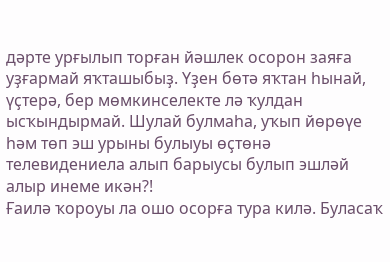дәрте урғылып торған йәшлек осорон заяға уҙғармай яҡташыбыҙ. Үҙен бөтә яҡтан һынай, үҫтерә, бер мөмкинселекте лә ҡулдан ысҡындырмай. Шулай булмаһа, уҡып йөрөүе һәм төп эш урыны булыуы өҫтөнә телевидениела алып барыусы булып эшләй алыр инеме икән?!
Ғаилә ҡороуы ла ошо осорға тура килә. Буласаҡ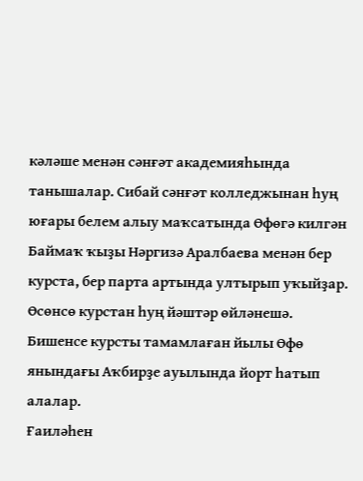кәләше менән сәнғәт академияһында танышалар. Сибай сәнғәт колледжынан һуң юғары белем алыу маҡсатында Өфөгә килгән Баймаҡ ҡыҙы Нәргизә Аралбаева менән бер курста, бер парта артында ултырып уҡыйҙар. Өсөнсө курстан һуң йәштәр өйләнешә. Бишенсе курсты тамамлаған йылы Өфө янындағы Аҡбирҙе ауылында йорт һатып алалар.
Ғаиләһен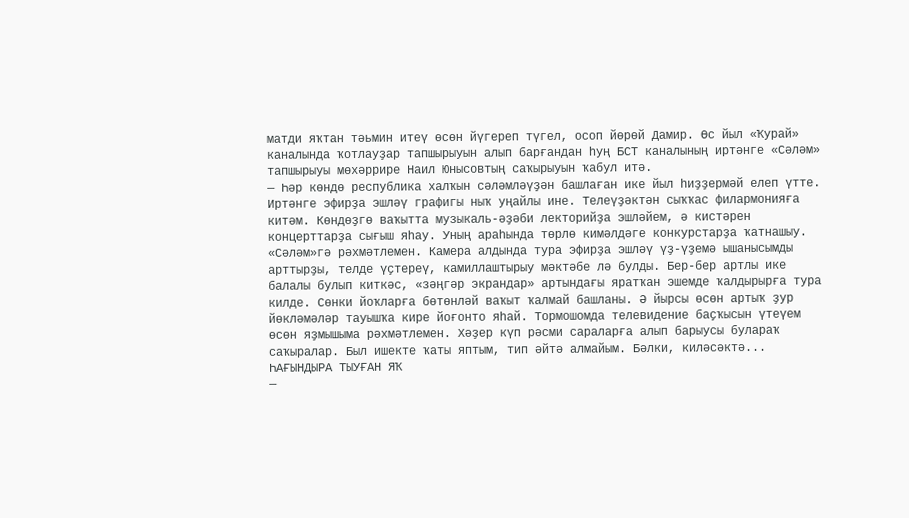матди яҡтан тәьмин итеү өсөн йүгереп түгел, осоп йөрөй Дамир. Өс йыл «Ҡурай» каналында ҡотлауҙар тапшырыуын алып барғандан һуң БСТ каналының иртәнге «Сәләм» тапшырыуы мөхәррире Наил Юнысовтың саҡырыуын ҡабул итә.
— Һәр көндө республика халҡын сәләмләүҙән башлаған ике йыл һиҙҙермәй елеп үтте. Иртәнге эфирҙа эшләү графигы ныҡ уңайлы ине. Телеүҙәктән сыҡҡас филармонияға китәм. Көндөҙгө ваҡытта музыкаль-әҙәби лекторийҙа эшләйем, ә кистәрен концерттарҙа сығыш яһау. Уның араһында төрлө кимәлдәге конкурстарҙа ҡатнашыу. «Сәләм»гә рәхмәтлемен. Камера алдында тура эфирҙа эшләү үҙ-үҙемә ышанысымды арттырҙы, телде үҫтереү, камиллаштырыу мәктәбе лә булды. Бер-бер артлы ике балалы булып киткәс, «зәңгәр экрандар» артындағы яратҡан эшемде ҡалдырырға тура килде. Сөнки йоҡларға бөтөнләй ваҡыт ҡалмай башланы. Ә йырсы өсөн артыҡ ҙур йөкләмәләр тауышҡа кире йоғонто яһай. Тормошомда телевидение баҫҡысын үтеүем өсөн яҙмышыма рәхмәтлемен. Хәҙер күп рәсми сараларға алып барыусы булараҡ саҡыралар. Был ишекте ҡаты яптым, тип әйтә алмайым. Бәлки, киләсәктә...
ҺАҒЫНДЫРА ТЫУҒАН ЯҠ
—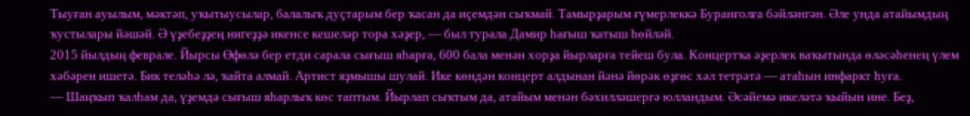Тыуған ауылым, мәктәп, уҡытыусылар, балалыҡ дуҫтарым бер ҡасан да иҫемдән сыҡмай. Тамырҙарым ғүмерлеккә Буранғолға бәйләнгән. Әле унда атайымдың ҡустылары йәшәй. Ә үҙебеҙҙең нигеҙҙә икенсе кешеләр тора хәҙер, — был турала Дамир һағыш ҡатыш һөйләй.
2015 йылдың феврале. Йырсы Өфөлә бер етди сарала сығыш яһарға, 600 бала менән хорҙа йырларға тейеш була. Концертҡа әҙерлек ваҡытында өләсәһенең үлем хәбәрен ишетә. Бик теләһә лә, ҡайта алмай. Артист яҙмышы шулай. Ике көндән концерт алдынан йәнә йөрәк өҙгөс хәл тетрәтә — атаһын инфаркт һуға.
— Шаңҡып ҡалһам да, үҙемдә сығыш яһарлыҡ көс таптым. Йырлап сыҡтым да, атайым менән бәхилләшергә юлландым. Әсәйемә икеләтә ҡыйын ине. Беҙ,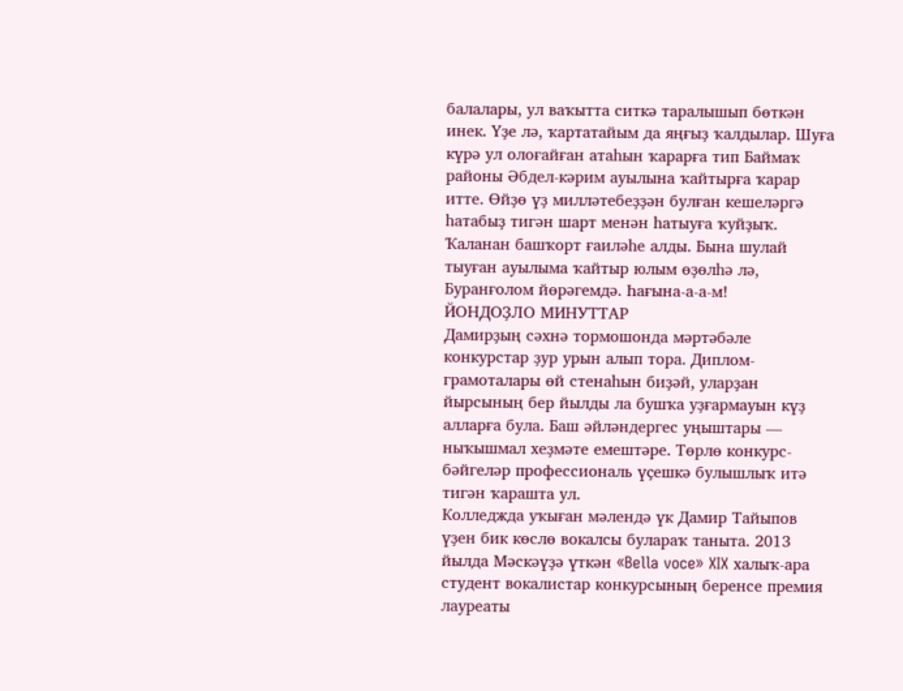балалары, ул ваҡытта ситкә таралышып бөткән инек. Үҙе лә, ҡартатайым да яңғыҙ ҡалдылар. Шуға күрә ул олоғайған атаһын ҡарарға тип Баймаҡ районы Әбдел-кәрим ауылына ҡайтырға ҡарар итте. Өйҙө үҙ милләтебеҙҙән булған кешеләргә һатабыҙ тигән шарт менән һатыуға ҡуйҙыҡ. Ҡаланан башҡорт ғаиләһе алды. Бына шулай тыуған ауылыма ҡайтыр юлым өҙөлһә лә, Буранғолом йөрәгемдә. Һағына-а-а-м!
ЙОНДОҘЛО МИНУТТАР
Дамирҙың сәхнә тормошонда мәртәбәле конкурстар ҙур урын алып тора. Диплом-грамоталары өй стенаһын биҙәй, уларҙан йырсының бер йылды ла бушҡа уҙғармауын күҙ алларға була. Баш әйләндергес уңыштары — ныҡышмал хеҙмәте емештәре. Төрлө конкурс-бәйгеләр профессиональ үҫешкә булышлыҡ итә тигән ҡарашта ул.
Колледжда уҡыған мәлендә үк Дамир Тайыпов үҙен бик көслө вокалсы булараҡ таныта. 2013 йылда Мәскәүҙә үткән «Bella voce» XIX халыҡ-ара студент вокалистар конкурсының беренсе премия лауреаты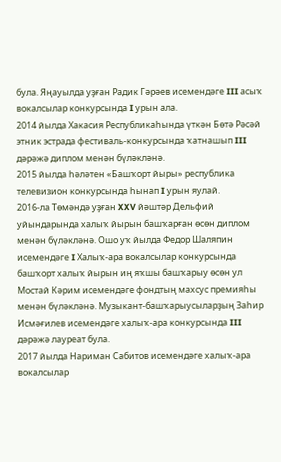була. Яңауылда уҙған Радик Гәрәев исемендәге III асыҡ вокалсылар конкурсында I урын ала.
2014 йылда Хакасия Республикаһында үткән Бөтә Рәсәй этник эстрада фестиваль-конкурсында ҡатнашып III дәрәжә диплом менән бүләкләнә.
2015 йылда һәләтен «Башҡорт йыры» республика телевизион конкурсында һынап I урын яулай.
2016-ла Төмәндә уҙған XXV йәштәр Дельфий уйындарында халыҡ йырын башҡарған өсөн диплом менән бүләкләнә. Ошо уҡ йылда Федор Шаляпин исемендәге I Халыҡ-ара вокалсылар конкурсында башҡорт халыҡ йырын иң яҡшы башҡарыу өсөн ул Мостай Кәрим исемендәге фондтың махсус премияһы менән бүләкләнә. Музыкант-башҡарыусыларҙың Заһир Исмәғилев исемендәге халыҡ-ара конкурсында III дәрәжә лауреат була.
2017 йылда Нариман Сабитов исемендәге халыҡ-ара вокалсылар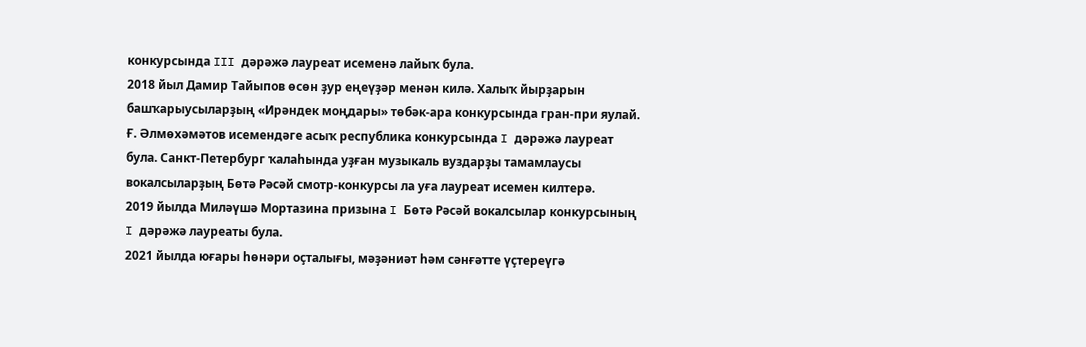конкурсында III дәрәжә лауреат исеменә лайыҡ була.
2018 йыл Дамир Тайыпов өсөн ҙур еңеүҙәр менән килә. Халыҡ йырҙарын башҡарыусыларҙың «Ирәндек моңдары» төбәк-ара конкурсында гран-при яулай. Ғ. Әлмөхәмәтов исемендәге асыҡ республика конкурсында I дәрәжә лауреат була. Санкт-Петербург ҡалаһында уҙған музыкаль вуздарҙы тамамлаусы вокалсыларҙың Бөтә Рәсәй смотр-конкурсы ла уға лауреат исемен килтерә.
2019 йылда Миләүшә Мортазина призына I Бөтә Рәсәй вокалсылар конкурсының I дәрәжә лауреаты була.
2021 йылда юғары һөнәри оҫталығы, мәҙәниәт һәм сәнғәтте үҫтереүгә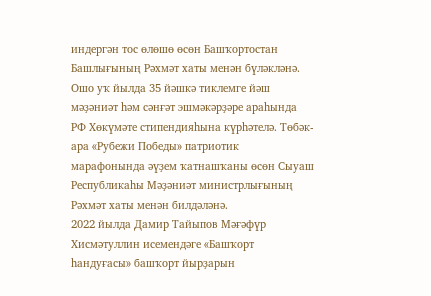индергән тос өлөшө өсөн Башҡортостан Башлығының Рәхмәт хаты менән бүләкләнә. Ошо уҡ йылда 35 йәшкә тиклемге йәш мәҙәниәт һәм сәнғәт эшмәкәрҙәре араһында РФ Хөкүмәте стипендияһына күрһәтелә. Төбәк-ара «Рубежи Победы» патриотик марафонында әүҙем ҡатнашҡаны өсөн Сыуаш Республикаһы Мәҙәниәт министрлығының Рәхмәт хаты менән билдәләнә.
2022 йылда Дамир Тайыпов Мәғәфүр Хисмәтуллин исемендәге «Башҡорт һандуғасы» башҡорт йырҙарын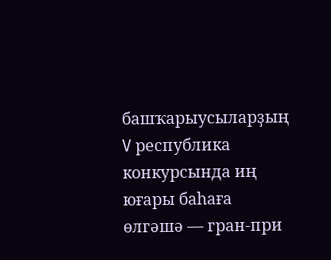башҡарыусыларҙың V республика конкурсында иң юғары баһаға өлгәшә — гран-при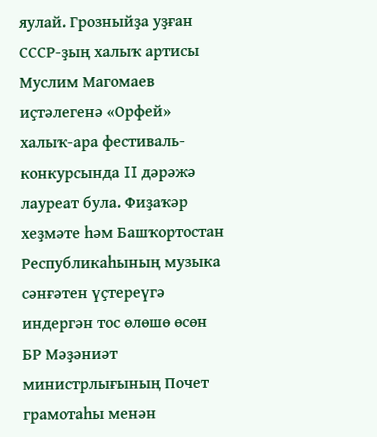яулай. Грозныйҙа уҙған СССР-ҙың халыҡ артисы Муслим Магомаев иҫтәлегенә «Орфей» халыҡ-ара фестиваль-конкурсында II дәрәжә лауреат була. Фиҙаҡәр хеҙмәте һәм Башҡортостан Республикаһының музыка сәнғәтен үҫтереүгә индергән тос өлөшө өсөн БР Мәҙәниәт министрлығының Почет грамотаһы менән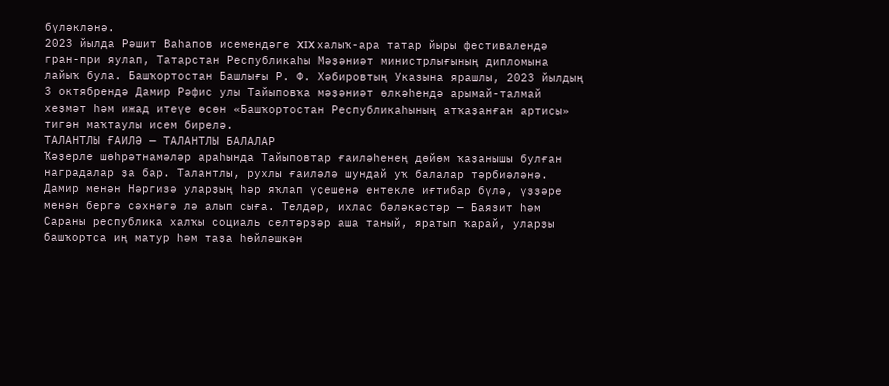бүләкләнә.
2023 йылда Рәшит Ваһапов исемендәге XIX халыҡ-ара татар йыры фестивалендә гран-при яулап, Татарстан Республикаһы Мәҙәниәт министрлығының дипломына лайыҡ була. Башҡортостан Башлығы Р. Ф. Хәбировтың Указына ярашлы, 2023 йылдың 3 октябрендә Дамир Рәфис улы Тайыповҡа мәҙәниәт өлкәһендә арымай-талмай хеҙмәт һәм ижад итеүе өсөн «Башҡортостан Республикаһының атҡаҙанған артисы» тигән маҡтаулы исем бирелә.
ТАЛАНТЛЫ ҒАИЛӘ — ТАЛАНТЛЫ БАЛАЛАР
Ҡәҙерле шөһрәтнамәләр араһында Тайыповтар ғаиләһенең дөйөм ҡаҙанышы булған наградалар ҙа бар. Талантлы, рухлы ғаиләлә шундай уҡ балалар тәрбиәләнә. Дамир менән Нәргизә уларҙың һәр яҡлап үҫешенә ентекле иғтибар бүлә, үҙҙәре менән бергә сәхнәгә лә алып сыға. Телдәр, ихлас бәләкәстәр — Баязит һәм Сараны республика халҡы социаль селтәрҙәр аша таный, яратып ҡарай, уларҙы башҡортса иң матур һәм таҙа һөйләшкән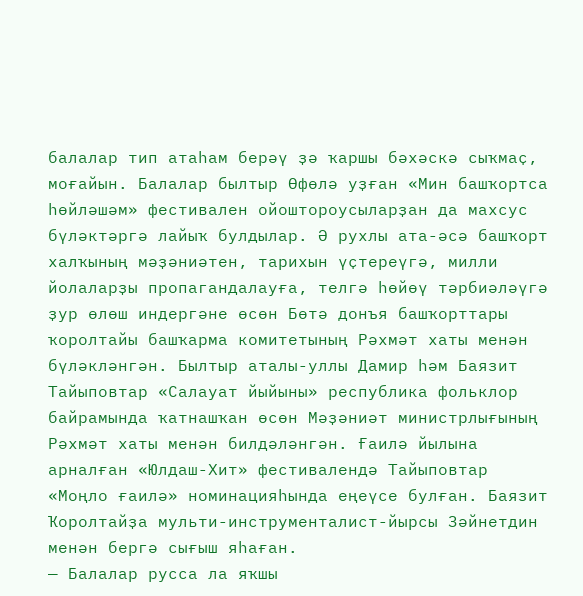балалар тип атаһам берәү ҙә ҡаршы бәхәскә сыҡмаҫ, моғайын. Балалар былтыр Өфөлә уҙған «Мин башҡортса һөйләшәм» фестивален ойоштороусыларҙан да махсус бүләктәргә лайыҡ булдылар. Ә рухлы ата-әсә башҡорт халҡының мәҙәниәтен, тарихын үҫтереүгә, милли йолаларҙы пропагандалауға, телгә һөйөү тәрбиәләүгә ҙур өлөш индергәне өсөн Бөтә донъя башҡорттары ҡоролтайы башҡарма комитетының Рәхмәт хаты менән бүләкләнгән. Былтыр аталы-уллы Дамир һәм Баязит Тайыповтар «Салауат йыйыны» республика фольклор байрамында ҡатнашҡан өсөн Мәҙәниәт министрлығының Рәхмәт хаты менән билдәләнгән. Ғаилә йылына арналған «Юлдаш-Хит» фестивалендә Тайыповтар «Моңло ғаилә» номинацияһында еңеүсе булған. Баязит Ҡоролтайҙа мульти-инструменталист-йырсы Зәйнетдин менән бергә сығыш яһаған.
— Балалар русса ла яҡшы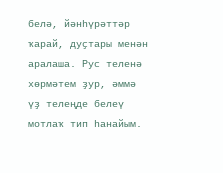белә, йәнһүрәттәр ҡарай, дуҫтары менән аралаша. Рус теленә хөрмәтем ҙур, әммә үҙ телеңде белеү мотлаҡ тип һанайым.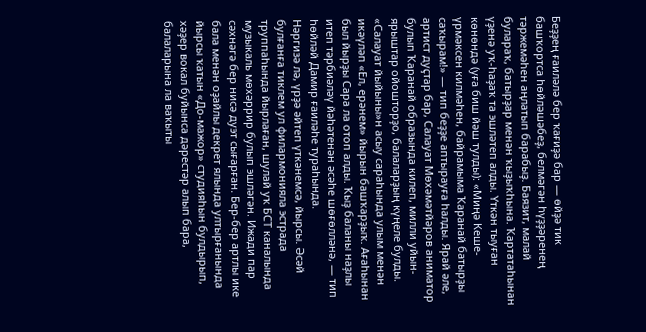Беҙҙең ғаиләлә бер ҡағиҙә бар — өйҙә тик башҡортса һөйләшәбеҙ, белмәгән һүҙҙәренең тәржемәһен аңлатып барабыҙ. Баязит, малай булараҡ, батырҙар менән ҡыҙыҡһына. Ҡартатаһынан үҙенә уҡ-һаҙаҡ та эшләтеп алды. Үткән тыуған көнөндә (уға биш йәш тулды): «Миңә Кеше-үрмәксен килмәһен, байрамыма Ҡаранай батырҙы саҡырам!» — тип беҙҙе аптырауға һалды. Ярай әле, артист дуҫтар бар, Салауат Мөхәмәтйәров аниматор булып Ҡаранай образында килеп, милли уйын-ярыштар ойошторҙо, балаларҙың күңеле булды. «Салауат йыйыны»н асыу сараһында улым менән икәүләп «Ел, ерәнем» йырын башҡарҙыҡ. Ағаһынан был йырҙы Сара ла отоп алды. Ҡыҙ баланы наҙлы итеп тәрбиәләү йәһәтенән әсәһе шөғөлләнә, — тип һөйләй Дамир ғаиләһе тураһында.
Нәргизә лә, үрҙә әйтеп үткәнемсә, йырсы. Әсәй булғанға тиклем ул филармонияла эстрада труппаһында йырлаған, шулай уҡ БСТ каналында музыкаль мөхәррир булып эшләгән. Ижади пар сәхнәгә бер нисә дуэт сығарған. Бер-бер артлы ике бала менән оҙайлы декрет ялында ултырғанында йырсы ҡатын «До-мажор» студияһын булдырып, хәҙер вокал буйынса дәрестәр алып бара, балаларына ла ваҡыты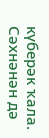күберәк ҡала. Сәхнәнән дә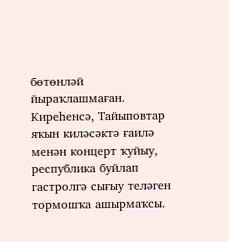бөтөнләй йыраҡлашмаған. Киреһенсә, Тайыповтар яҡын киләсәктә ғаилә менән концерт ҡуйыу, республика буйлап гастролгә сығыу теләген тормошҡа ашырмаҡсы.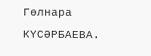Гөлнара КҮСӘРБАЕВА.